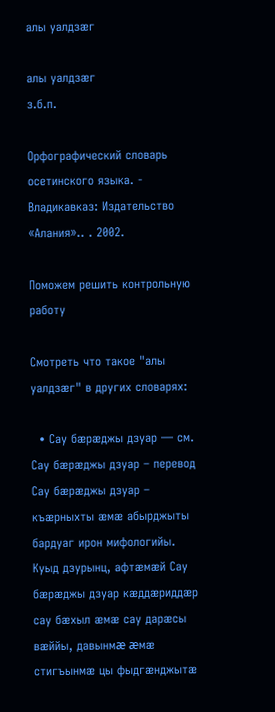алы уалдзæг

алы уалдзæг
з.б.п.

Орфографический словарь осетинского языка. - Владикавказ: Издательство «Алания».. . 2002.

Поможем решить контрольную работу

Смотреть что такое "алы уалдзæг" в других словарях:

  • Сау бæрæджы дзуар — см. Сау бæрæджы дзуар – перевод Сау бæрæджы дзуар – къæрныхты æмæ абырджыты бардуаг ирон мифологийы. Куыд дзурынц, афтæмæй Сау бæрæджы дзуар кæддæриддæр сау бæхыл æмæ сау дарæсы вæййы, давынмæ æмæ стигъынмæ цы фыдгæнджытæ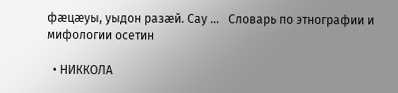фæцæуы, уыдон разæй. Сау …   Словарь по этнографии и мифологии осетин

  • НИККОЛА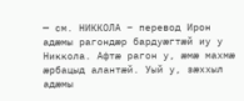— см. НИККОЛА – перевод Ирон адæмы рагондæр бардуæгтæй иу у Никкола. Афтæ рагон у, æмæ махмæ æрбацыд алантæй. Уый у, зæххыл адæмы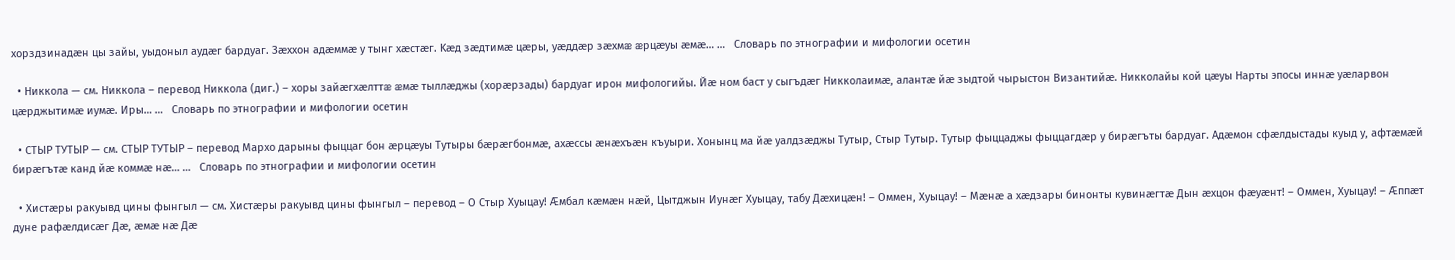хорздзинадæн цы зайы, уыдоныл аудæг бардуаг. Зæххон адæммæ у тынг хæстæг. Kæд зæдтимæ цæры, уæддæр зæхмæ æрцæуы æмæ… …   Словарь по этнографии и мифологии осетин

  • Никкола — см. Никкола – перевод Никкола (диг.) – хоры зайæгхæлттæ æмæ тыллæджы (хорæрзады) бардуаг ирон мифологийы. Йæ ном баст у сыгъдæг Никколаимæ, алантæ йæ зыдтой чырыстон Византийæ. Никколайы кой цæуы Нарты эпосы иннæ уæларвон цæрджытимæ иумæ. Иры… …   Словарь по этнографии и мифологии осетин

  • СТЫР ТУТЫР — см. СТЫР ТУТЫР – перевод Мархо дарыны фыццаг бон æрцæуы Тутыры бæрæгбонмæ, ахæссы æнæхъæн къуыри. Хонынц ма йæ уалдзæджы Тутыр, Стыр Тутыр. Тутыр фыццаджы фыццагдæр у бирæгъты бардуаг. Адæмон сфæлдыстады куыд у, афтæмæй бирæгътæ канд йæ коммæ нæ… …   Словарь по этнографии и мифологии осетин

  • Хистæры ракуывд цины фынгыл — см. Хистæры ракуывд цины фынгыл – перевод – О Стыр Хуыцау! Æмбал кæмæн нæй, Цытджын Иунæг Хуыцау, табу Дæхицæн! – Оммен, Хуыцау! – Мæнæ а хæдзары бинонты кувинæгтæ Дын æхцон фæуæнт! – Оммен, Хуыцау! – Æппæт дуне рафæлдисæг Дæ, æмæ нæ Дæ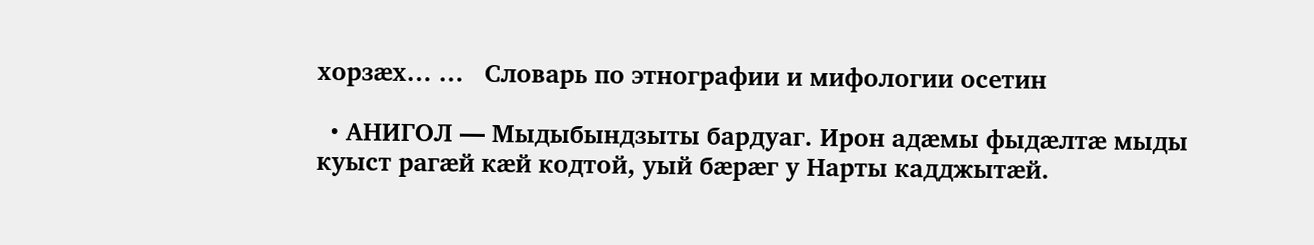хорзæх… …   Словарь по этнографии и мифологии осетин

  • АНИГОЛ — Мыдыбындзыты бардуаг. Ирон адæмы фыдæлтæ мыды куыст рагæй кæй кодтой, уый бæрæг у Нарты кадджытæй.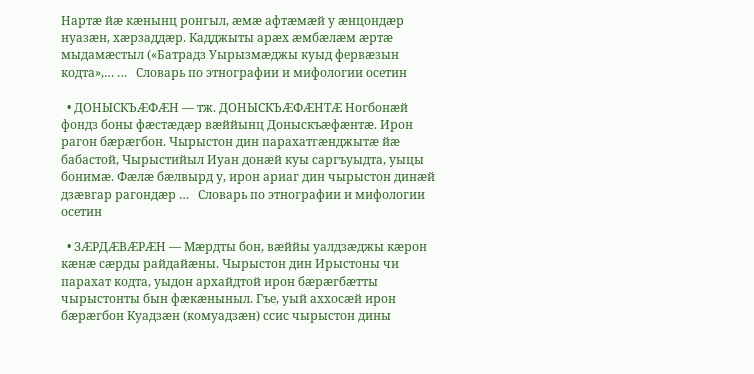Нартæ йæ кæнынц ронгыл, æмæ афтæмæй у æнцондæр нуазæн, хæрзаддæр. Кадджыты арæх æмбæлæм æртæ мыдамæстыл («Батрадз Уырызмæджы куыд фервæзын кодта»,… …   Словарь по этнографии и мифологии осетин

  • ДОНЫСКЪÆФÆН — тж. ДОНЫСКЪÆФÆНТÆ Ногбонæй фондз боны фæстæдæр вæййынц Доныскъæфæнтæ. Ирон рагон бæрæгбон. Чырыстон дин парахатгæнджытæ йæ бабастой, Чырыстийыл Иуан донæй куы саргъуыдта, уыцы бонимæ. Фæлæ бæлвырд у, ирон ариаг дин чырыстон динæй дзæвгар рагондæр …   Словарь по этнографии и мифологии осетин

  • ЗÆРДÆВÆРÆН — Мæрдты бон, вæййы уалдзæджы кæрон кæнæ сæрды райдайæны. Чырыстон дин Ирыстоны чи парахат кодта, уыдон архайдтой ирон бæрæгбæтты чырыстонты бын фæкæныныл. Гъе, уый аххосæй ирон бæрæгбон Куадзæн (комуадзæн) ссис чырыстон дины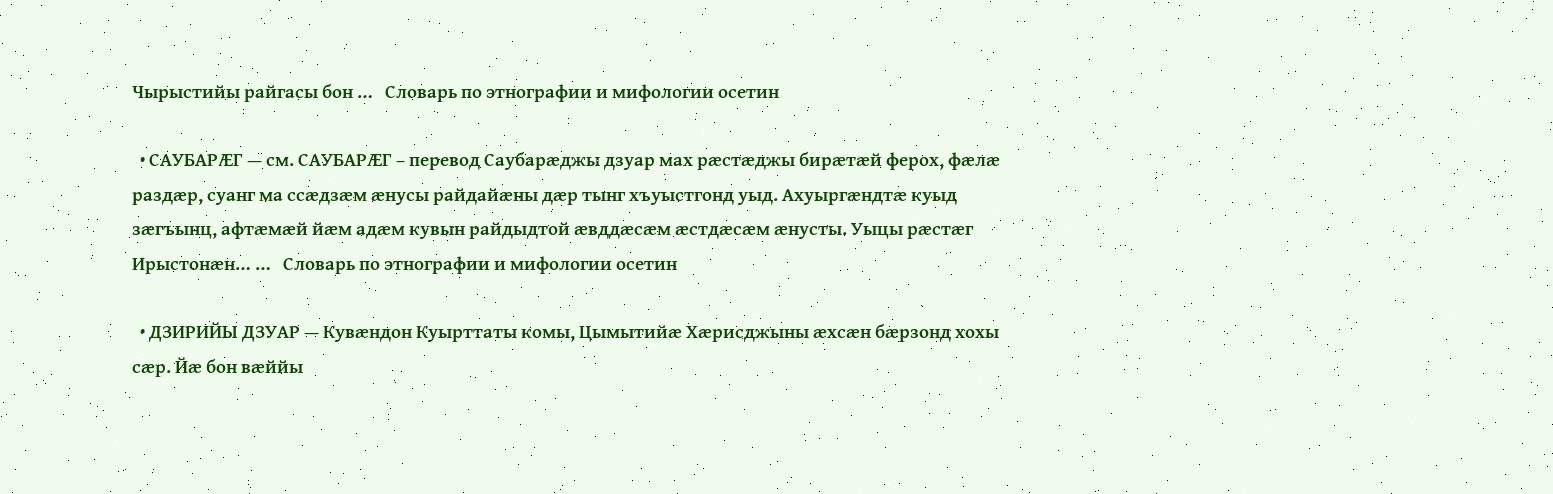Чырыстийы райгасы бон …   Словарь по этнографии и мифологии осетин

  • САУБАРÆГ — см. САУБАРÆГ – перевод Саубарæджы дзуар мах рæстæджы бирæтæй ферох, фæлæ раздæр, суанг ма ссæдзæм æнусы райдайæны дæр тынг хъуыстгонд уыд. Ахуыргæндтæ куыд зæгъынц, афтæмæй йæм адæм кувын райдыдтой æвддæсæм æстдæсæм æнусты. Уыцы рæстæг Ирыстонæн… …   Словарь по этнографии и мифологии осетин

  • ДЗИРИЙЫ ДЗУАР — Кувæндон Куырттаты комы, Цымытийæ Хæрисджыны æхсæн бæрзонд хохы сæр. Йæ бон вæййы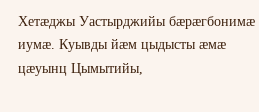Хетæджы Уастырджийы бæрæгбонимæ иумæ. Куывды йæм цыдысты æмæ цæуынц Цымытийы,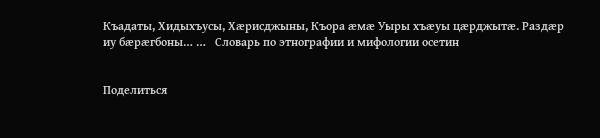Къадаты, Хидыхъусы, Хæрисджыны, Къора æмæ Уыры хъæуы цæрджытæ. Раздæр иу бæрæгбоны… …   Словарь по этнографии и мифологии осетин


Поделиться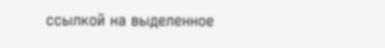ссылкой на выделенное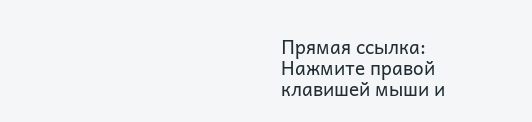Прямая ссылка:
Нажмите правой клавишей мыши и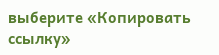выберите «Копировать ссылку»